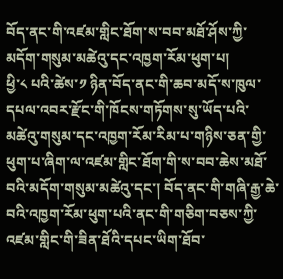བོད་ནང་གི་འཛམ་གླིང་ཐོག་ས་བབ་མཐོ་ཤོས་ཀྱི་མདོག་གསུམ་མཚེའུ་དང་འཁྱག་རོམ་ཕུག་པ།
ཕྱི་༨ པའི་ཚེས་༡ ཉིན་བོད་ནང་གི་ཆབ་མདོ་ས་ཁུལ་དཔལ་འབར་རྫོང་གི་ཁོངས་གཏོགས་སུ་ཡོད་པའི་མཚེའུ་གསུམ་དང་འཁྱག་རོམ་རིམ་པ་གཉིས་ཅན་གྱི་ཕུག་པ་ཞིག་ལ་འཛམ་གླིང་ཐོག་གི་ས་བབ་ཆེས་མཐོ་བའི་མདོག་གསུམ་མཚེའུ་དང་། བོད་ནང་གི་གཞི་རྒྱ་ཆེ་བའི་འཁྱག་རོམ་ཕུག་པའི་ནང་གི་གཅིག་བཅས་ཀྱི་འཛམ་གླིང་གི་ཟིན་ཐོའི་དཔང་ཡིག་ཐོབ་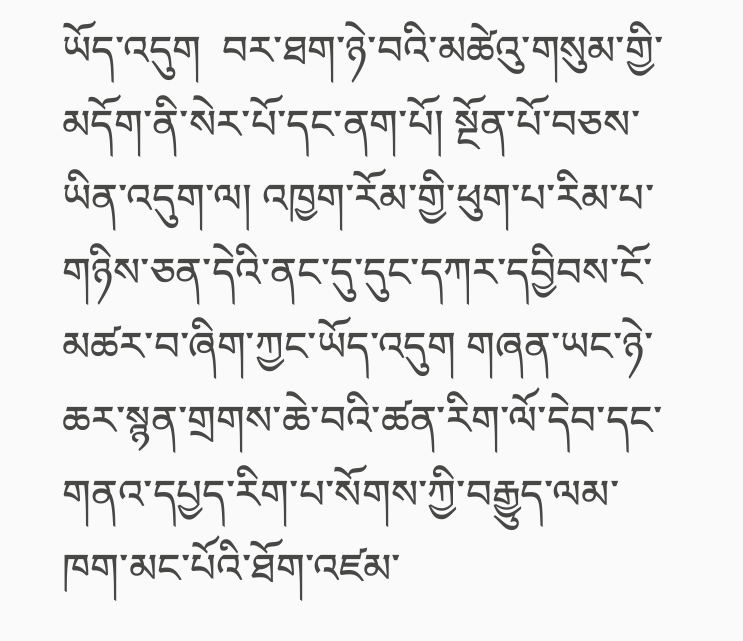ཡོད་འདུག  བར་ཐག་ཉེ་བའི་མཚེའུ་གསུམ་གྱི་མདོག་ནི་སེར་པོ་དང་ནག་པོ། སྔོན་པོ་བཅས་ཡིན་འདུག་ལ། འཁྱག་རོམ་གྱི་ཕུག་པ་རིམ་པ་གཉིས་ཅན་དེའི་ནང་དུ་དུང་དཀར་དབྱིབས་ངོ་མཚར་བ་ཞིག་ཀྱང་ཡོད་འདུག གཞན་ཡང་ཉེ་ཆར་སྙན་གྲགས་ཆེ་བའི་ཚན་རིག་ལོ་དེབ་དང་གནའ་དཔྱད་རིག་པ་སོགས་ཀྱི་བརྒྱུད་ལམ་ཁག་མང་པོའི་ཐོག་འཛམ་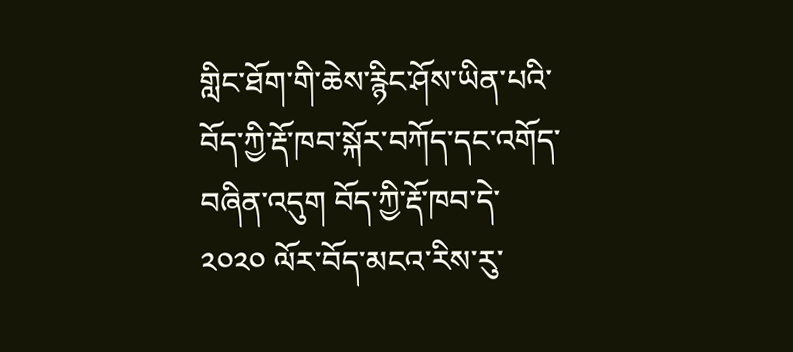གླིང་ཐོག་གི་ཆེས་རྙིང་ཤོས་ཡིན་པའི་བོད་ཀྱི་རྡོ་ཁབ་སྐོར་བཀོད་དང་འགོད་བཞིན་འདུག བོད་ཀྱི་རྡོ་ཁབ་དེ་༢༠༢༠ ལོར་བོད་མངའ་རིས་རུ་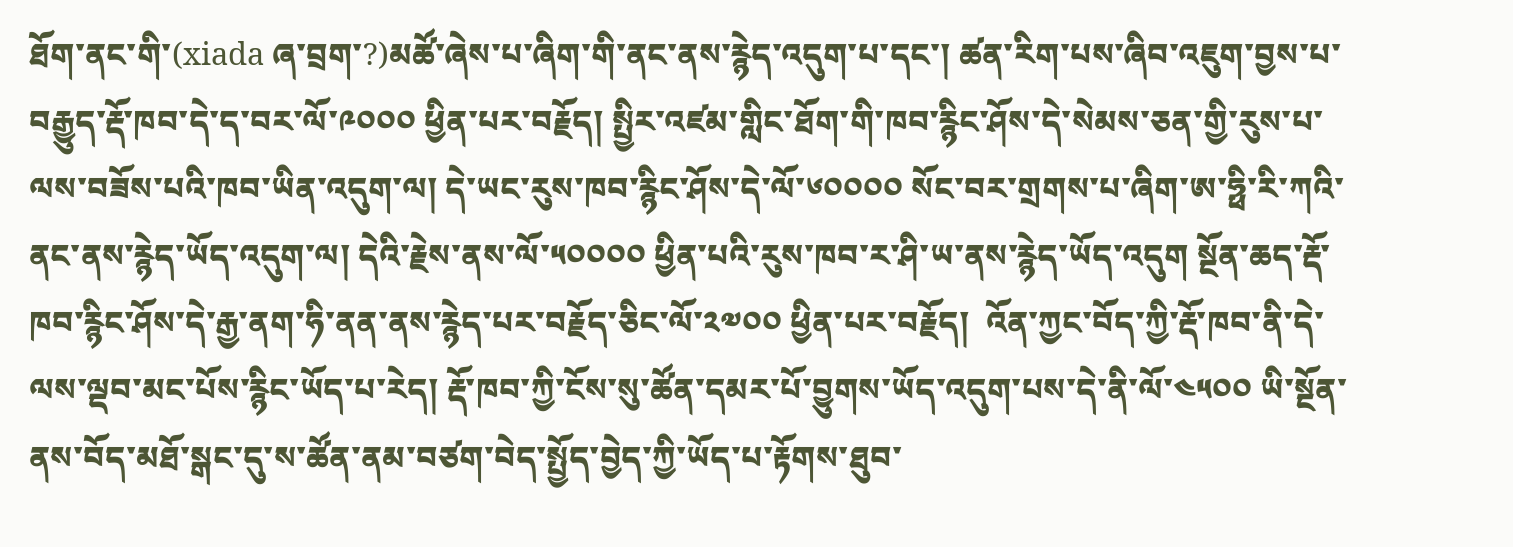ཐོག་ནང་གི་(xiada ཞ་བྲག་?)མཚོ་ཞེས་པ་ཞིག་གི་ནང་ནས་རྙེད་འདུག་པ་དང་། ཚན་རིག་པས་ཞིབ་འཇུག་བྱས་པ་བརྒྱུད་རྡོ་ཁབ་དེ་ད་བར་ལོ་༩༠༠༠ ཕྱིན་པར་བརྗོད། སྤྱིར་འཛམ་གླིང་ཐོག་གི་ཁབ་རྙིང་ཤོས་དེ་སེམས་ཅན་གྱི་རུས་པ་ལས་བཟོས་པའི་ཁབ་ཡིན་འདུག་ལ། དེ་ཡང་རུས་ཁབ་རྙིང་ཤོས་དེ་ལོ་༦༠༠༠༠ སོང་བར་གྲགས་པ་ཞིག་ཨ་ཧྥི་རི་ཀའི་ནང་ནས་རྙེད་ཡོད་འདུག་ལ། དེའི་རྗེས་ནས་ལོ་༥༠༠༠༠ ཕྱིན་པའི་རུས་ཁབ་ར་ཤི་ཡ་ནས་རྙེད་ཡོད་འདུག སྔོན་ཆད་རྡོ་ཁབ་རྙིང་ཤོས་དེ་རྒྱ་ནག་ཧི་ནན་ནས་རྙེད་པར་བརྗོད་ཅིང་ལོ་༢༧༠༠ ཕྱིན་པར་བརྗོད།  འོན་ཀྱང་བོད་ཀྱི་རྡོ་ཁབ་ནི་དེ་ལས་ལྡབ་མང་པོས་རྙིང་ཡོད་པ་རེད། རྡོ་ཁབ་ཀྱི་ངོས་སུ་ཚོན་དམར་པོ་བྱུགས་ཡོད་འདུག་པས་དེ་ནི་ལོ་༤༥༠༠ ཡི་སྔོན་ནས་བོད་མཐོ་སྒང་དུ་ས་ཚོན་ནམ་བཙག་བེད་སྤྱོད་བྱེད་ཀྱི་ཡོད་པ་རྟོགས་ཐུབ་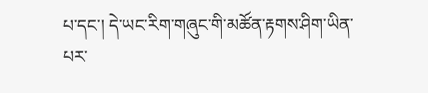པ་དང་། དེ་ཡང་རིག་གཞུང་གི་མཚོན་རྟགས་ཤིག་ཡིན་པར་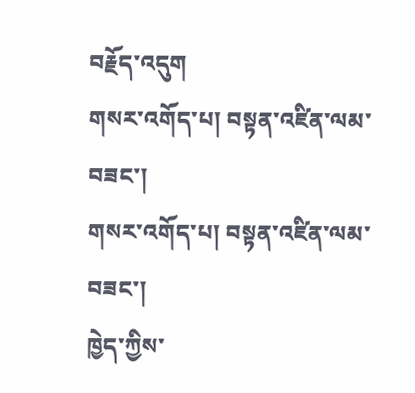བརྗོད་འདུག
གསར་འགོད་པ། བསྟན་འཛིན་ལམ་བཟང་།
གསར་འགོད་པ། བསྟན་འཛིན་ལམ་བཟང་།
ཁྱེད་ཀྱིས་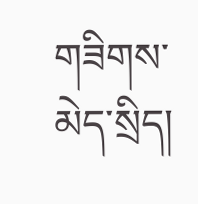གཟིགས་མེད་སྲིད།